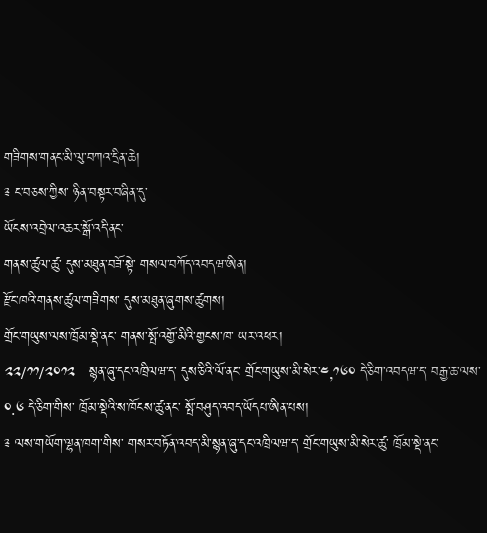གཟིགས་གནང་མི་ལུ་བཀའ་དྲིན་ཆེ།
༉ ང་བཅས་ཀྱིས་ ཉིན་བསྟར་བཞིན་དུ་
ཡོངས་འབྲེལ་འཆར་སྒོ་འདི་ནང་
གནས་ཚུལ་ཚུ་ དུས་མཐུན་བཟོ་སྟེ་ གསལ་བཀོད་འབདཝ་ཨིན།
རྫོང་ཁའི་གནས་ཚུལ་གཟིགས་ དུས་མཐུན་ཞུགས་ཚུགས།
གྲོང་གཡུས་ལས་ཁྲོམ་སྡེ་ནང་ གནས་སྤོ་འགྱོ་མིའི་གྱངས་ཁ་ ཡར་འཕར།
༢༢/༡༡/༢༠༡༢   སྙན་ཞུ་དང་འཁྲིལཝ་ད་ དུས་ཅིའི་ལོ་ནང་ གྲོང་གཡུས་མི་སེར་༤,༡༦༠ དེ་ཅིག་འབདཝ་ད་ བརྒྱ་ཆ་ལས་༠.༦ དེ་ཅིག་གིས་ ཁྲོམ་སྡེའི་ས་ཁོངས་ཚུ་ནང་ སྤོ་བཤུད་འབད་ཡོདཔ་ཨིན་པས།
༉ ལས་གཡོག་ལྷན་ཁག་གིས་ གསར་བཏོན་འབད་མི་སྙན་ཞུ་དང་འཁྲིལཝ་ད་ གྲོང་གཡུས་མི་སེར་ཚུ་ ཁྲོམ་སྡེ་ནང་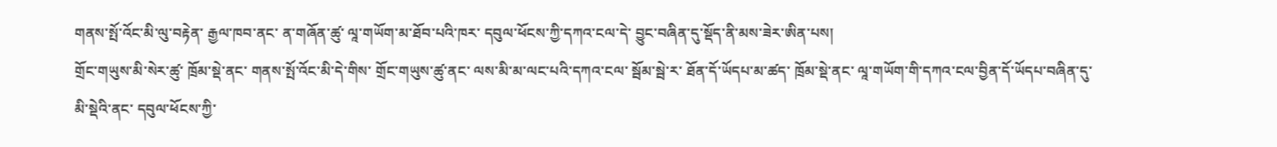གནས་སྤོ་འོང་མི་ལུ་བརྟེན་ རྒྱལ་ཁབ་ནང་ ན་གཞོན་ཚུ་ ལཱ་གཡོག་མ་ཐོབ་པའི་ཁར་ དབུལ་ཕོངས་ཀྱི་དཀའ་ངལ་དེ་ བྱུང་བཞིན་དུ་སྡོད་ནི་མས་ཟེར་ཨིན་པས།
གྲོང་གཡུས་མི་སེར་ཚུ་ ཁྲོམ་སྡེ་ནང་ གནས་སྤོ་འོང་མི་དེ་གིས་ གྲོང་གཡུས་ཚུ་ནང་ ལས་མི་མ་ལང་པའི་དཀའ་ངལ་ སྦོམ་སྦེ་ར་ ཐོན་དོ་ཡོདཔ་མ་ཚད་ ཁྲོམ་སྡེ་ནང་ ལཱ་གཡོག་གི་དཀའ་ངལ་བྱིན་དོ་ཡོདཔ་བཞིན་དུ་ མི་སྡེའི་ནང་ དབུལ་ཕོངས་ཀྱི་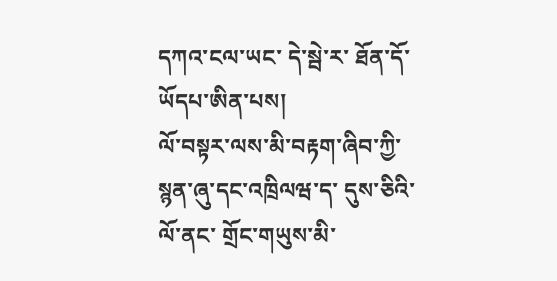དཀའ་ངལ་ཡང་ དེ་སྦེ་ར་ ཐོན་དོ་ཡོདཔ་ཨིན་པས།
ལོ་བསྟར་ལས་མི་བརྟག་ཞིབ་ཀྱི་ སྙན་ཞུ་དང་འཁྲིལཝ་ད་ དུས་ཅིའི་ལོ་ནང་ གྲོང་གཡུས་མི་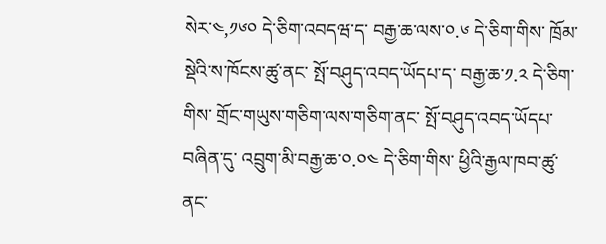སེར་༤,༡༦༠ དེ་ཅིག་འབདཝ་ད་ བརྒྱ་ཆ་ལས་༠.༦ དེ་ཅིག་གིས་ ཁྲོམ་སྡེའི་ས་ཁོངས་ཚུ་ནང་ སྤོ་བཤུད་འབད་ཡོདཔ་ད་ བརྒྱ་ཆ་༡.༢ དེ་ཅིག་གིས་ གྲོང་གཡུས་གཅིག་ལས་གཅིག་ནང་ སྤོ་བཤུད་འབད་ཡོདཔ་བཞིན་དུ་ འབྲུག་མི་བརྒྱ་ཆ་༠.༠༤ དེ་ཅིག་གིས་ ཕྱིའི་རྒྱལ་ཁབ་ཚུ་ནང་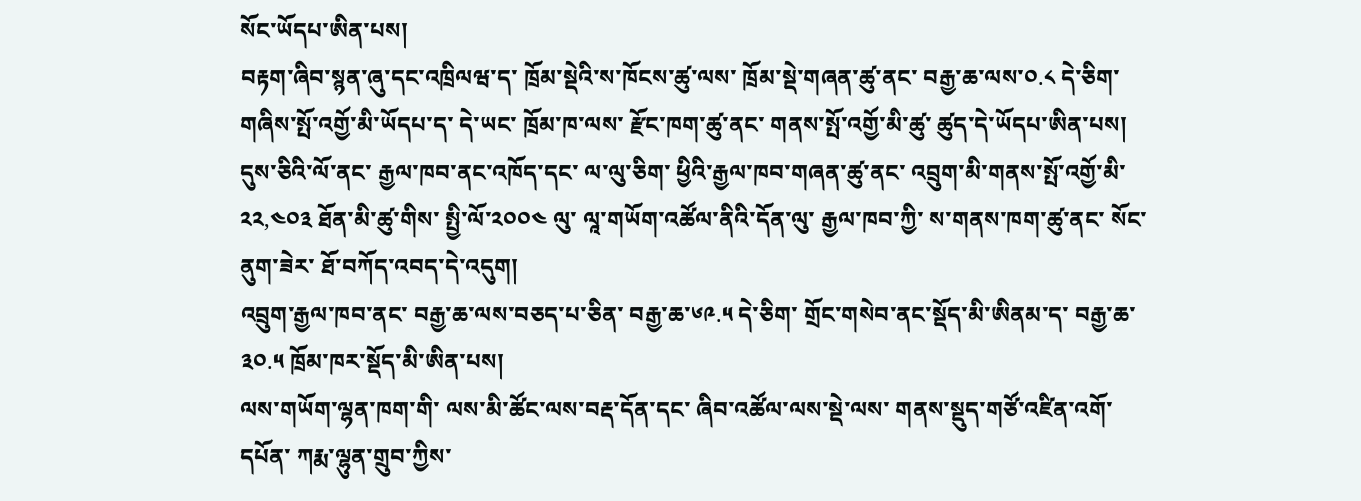སོང་ཡོདཔ་ཨིན་པས།
བརྟག་ཞིབ་སྙན་ཞུ་དང་འཁྲིལཝ་ད་ ཁྲོམ་སྡེའི་ས་ཁོངས་ཚུ་ལས་ ཁྲོམ་སྡེ་གཞན་ཚུ་ནང་ བརྒྱ་ཆ་ལས་༠.༨ དེ་ཅིག་ གཞིས་སྤོ་འགྱོ་མི་ཡོདཔ་ད་ དེ་ཡང་ ཁྲོམ་ཁ་ལས་ རྫོང་ཁག་ཚུ་ནང་ གནས་སྤོ་འགྱོ་མི་ཚུ་ ཚུད་དེ་ཡོདཔ་ཨིན་པས།
དུས་ཅིའི་ལོ་ནང་ རྒྱལ་ཁབ་ནང་འཁོད་དང་ ལ་ལུ་ཅིག་ ཕྱིའི་རྒྱལ་ཁབ་གཞན་ཚུ་ནང་ འབྲུག་མི་གནས་སྤོ་འགྱོ་མི་༢༢,༤༠༣ ཐོན་མི་ཚུ་གིས་ སྤྱི་ལོ་༢༠༠༤ ལུ་ ལཱ་གཡོག་འཚོལ་ནིའི་དོན་ལུ་ རྒྱལ་ཁབ་ཀྱི་ ས་གནས་ཁག་ཚུ་ནང་ སོང་ནུག་ཟེར་ ཐོ་བཀོད་འབད་དེ་འདུག།
འབྲུག་རྒྱལ་ཁབ་ནང་ བརྒྱ་ཆ་ལས་བཅད་པ་ཅིན་ བརྒྱ་ཆ་༦༩.༥ དེ་ཅིག་ གྲོང་གསེབ་ནང་སྡོད་མི་ཨིནམ་ད་ བརྒྱ་ཆ་༣༠.༥ ཁྲོམ་ཁར་སྡོད་མི་ཨིན་པས།
ལས་གཡོག་ལྷན་ཁག་གི་ ལས་མི་ཚོང་ལས་བརྡ་དོན་དང་ ཞིབ་འཚོལ་ལས་སྡེ་ལས་ གནས་སྡུད་གཙོ་འཛིན་འགོ་དཔོན་ ཀརྨ་ལྷུན་གྲུབ་ཀྱིས་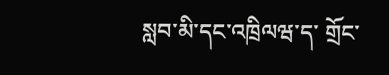སླབ་མི་དང་འཁྲིལཝ་ད་ གྲོང་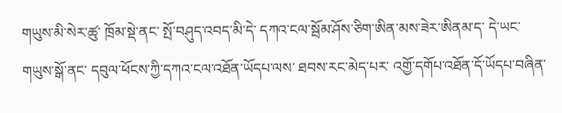གཡུས་མི་སེར་ཚུ་ ཁྲོམ་སྡེ་ནང་ སྤོ་བཤུད་འབད་མི་དེ་ དཀའ་ངལ་སྦོམ་ཤོས་ཅིག་ཨིན་མས་ཟེར་ཨིནམ་ད་ དེ་ཡང་ གཡུས་སྒོ་ནང་ དབུལ་ཕོངས་ཀྱི་དཀའ་ངལ་འཐོན་ཡོདཔ་ལས་ ཐབས་རང་མེད་པར་ འགྱོ་དགོཔ་འཐོན་དོ་ཡོདཔ་བཞིན་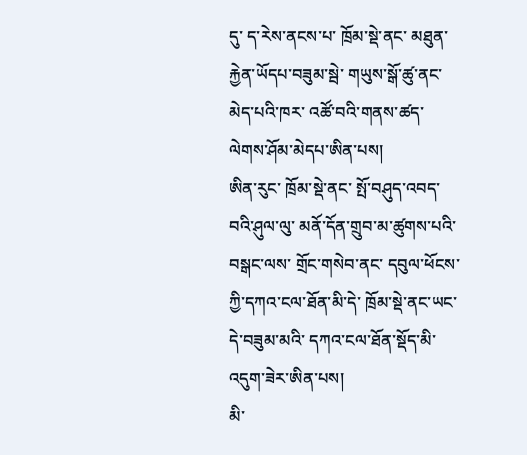དུ་ ད་རེས་ནངས་པ་ ཁྲོམ་སྡེ་ནང་ མཐུན་རྐྱེན་ཡོདཔ་བཟུམ་སྦེ་ གཡུས་སྒོ་ཚུ་ནང་མེད་པའི་ཁར་ འཚོ་བའི་གནས་ཚད་ལེགས་ཤོམ་མེདཔ་ཨིན་པས།
ཨིན་རུང་ ཁྲོམ་སྡེ་ནང་ སྤོ་བཤུད་འབད་བའི་ཤུལ་ལུ་ མནོ་དོན་གྲུབ་མ་ཚུགས་པའི་བསྒང་ལས་ གྲོང་གསེབ་ནང་ དབུལ་ཕོངས་ཀྱི་དཀའ་ངལ་ཐོན་མི་དེ་ ཁྲོམ་སྡེ་ནང་ཡང་ དེ་བཟུམ་མའི་ དཀའ་ངལ་ཐོན་སྡོད་མི་འདུག་ཟེར་ཨིན་པས།
མི་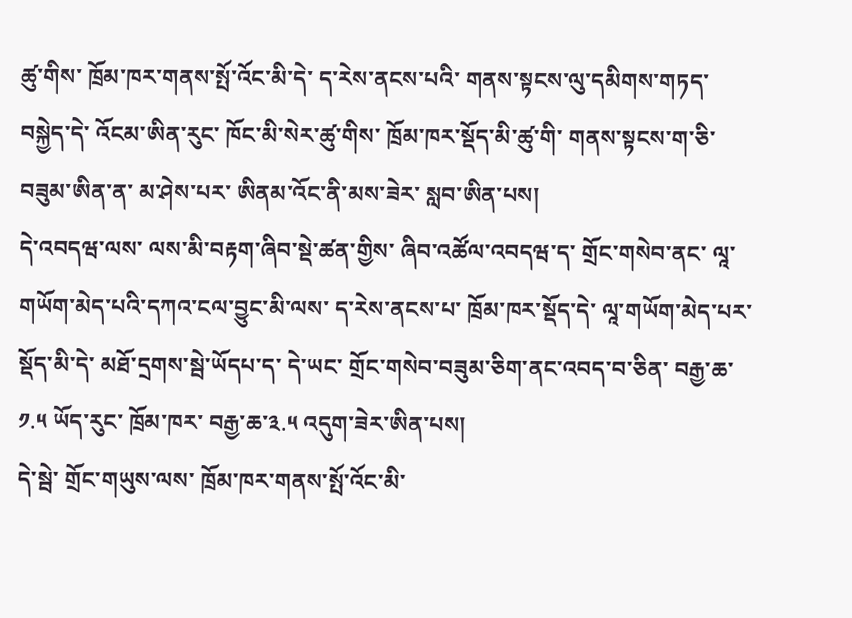ཚུ་གིས་ ཁྲོམ་ཁར་གནས་སྤོ་འོང་མི་དེ་ ད་རེས་ནངས་པའི་ གནས་སྟངས་ལུ་དམིགས་གཏད་བསྐྱེད་དེ་ འོངམ་ཨིན་རུང་ ཁོང་མི་སེར་ཚུ་གིས་ ཁྲོམ་ཁར་སྡོད་མི་ཚུ་གི་ གནས་སྟངས་ག་ཅི་བཟུམ་ཨིན་ན་ མ་ཤེས་པར་ ཨིནམ་འོང་ནི་མས་ཟེར་ སླབ་ཨིན་པས།
དེ་འབདཝ་ལས་ ལས་མི་བརྟག་ཞིབ་སྡེ་ཚན་གྱིས་ ཞིབ་འཚོལ་འབདཝ་ད་ གྲོང་གསེབ་ནང་ ལཱ་གཡོག་མེད་པའི་དཀའ་ངལ་བྱུང་མི་ལས་ ད་རེས་ནངས་པ་ ཁྲོམ་ཁར་སྡོད་དེ་ ལཱ་གཡོག་མེད་པར་ སྡོད་མི་དེ་ མཐོ་དྲགས་སྦེ་ཡོདཔ་ད་ དེ་ཡང་ གྲོང་གསེབ་བཟུམ་ཅིག་ནང་འབད་བ་ཅིན་ བརྒྱ་ཆ་༡.༥ ཡོད་རུང་ ཁྲོམ་ཁར་ བརྒྱ་ཆ་༣.༥ འདུག་ཟེར་ཨིན་པས།
དེ་སྦེ་ གྲོང་གཡུས་ལས་ ཁྲོམ་ཁར་གནས་སྤོ་འོང་མི་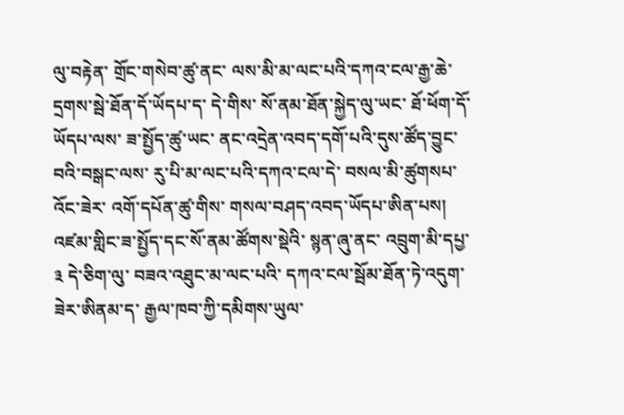ལུ་བརྟེན་ གྲོང་གསེབ་ཚུ་ནང་ ལས་མི་མ་ལང་པའི་དཀའ་ངལ་རྒྱ་ཆེ་དྲགས་སྦེ་ཐོན་དོ་ཡོདཔ་ད་ དེ་གིས་ སོ་ནམ་ཐོན་སྐྱེད་ལུ་ཡང་ ཐོ་ཕོག་དོ་ཡོདཔ་ལས་ ཟ་སྤྱོད་ཚུ་ཡང་ ནང་འདྲེན་འབད་དགོ་པའི་དུས་ཚོད་བྱུང་བའི་བསྒང་ལས་ རུ་པི་མ་ལང་པའི་དཀའ་ངལ་དེ་ བསལ་མི་ཚུགསཔ་འོང་ཟེར་ འགོ་དཔོན་ཚུ་གིས་ གསལ་བཤད་འབད་ཡོདཔ་ཨིན་པས།
འཛམ་གླིང་ཟ་སྤྱོད་དང་སོ་ནམ་ཚོགས་སྡེའི་ སྙན་ཞུ་ནང་ འབྲུག་མི་དཔྱ་༣ དེ་ཅིག་ལུ་ བཟའ་འཐུང་མ་ལང་པའི་ དཀའ་ངལ་སྦོམ་ཐོན་ཏེ་འདུག་ཟེར་ཨིནམ་ད་ རྒྱལ་ཁབ་ཀྱི་དམིགས་ཡུལ་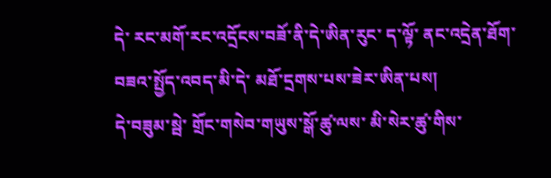དེ་ རང་མགོ་རང་འདྲོངས་བཟོ་ནི་དེ་ཨིན་རུང་ ད་ལྟོ་ ནང་འདྲེན་ཐོག་ བཟའ་སྤྱོད་འབད་མི་དེ་ མཐོ་དྲགས་པས་ཟེར་ཨིན་པས།
དེ་བཟུམ་སྦེ་ གྲོང་གསེབ་གཡུས་སྒོ་ཚུ་ལས་ མི་སེར་ཚུ་གིས་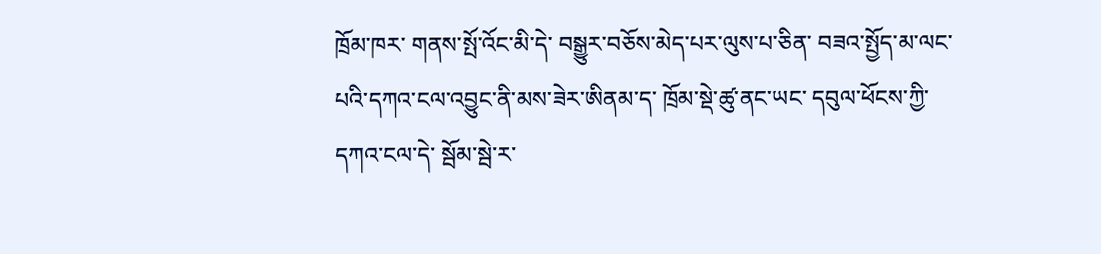ཁྲོམ་ཁར་ གནས་སྤོ་འོང་མི་དེ་ བསྒྱུར་བཅོས་མེད་པར་ལུས་པ་ཅིན་ བཟའ་སྤྱོད་མ་ལང་པའི་དཀའ་ངལ་འབྱུང་ནི་མས་ཟེར་ཨིནམ་ད་ ཁྲོམ་སྡེ་ཚུ་ནང་ཡང་ དབུལ་ཕོངས་ཀྱི་དཀའ་ངལ་དེ་ སྦོམ་སྦེ་ར་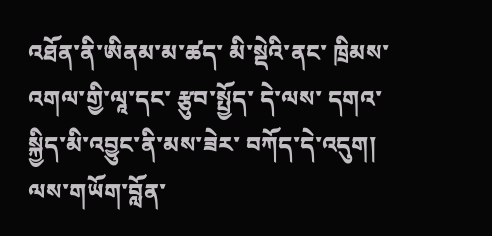འཐོན་ནི་ཨིནམ་མ་ཚད་ མི་སྡེའི་ནང་ ཁྲིམས་འགལ་གྱི་ལཱ་དང་ རྩུབ་སྤྱོད་ དེ་ལས་ དགའ་སྐྱིད་མི་འབྱུང་ནི་མས་ཟེར་ བཀོད་དེ་འདུག།
ལས་གཡོག་བློན་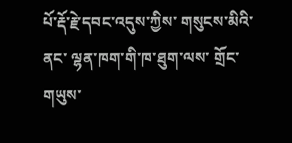པོ་རྡོ་རྗེ་དབང་འདུས་ཀྱིས་ གསུངས་མིའི་ནང་ ལྷན་ཁག་གི་ཁ་ཐུག་ལས་ གྲོང་གཡུས་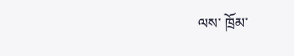ལས་ ཁྲོམ་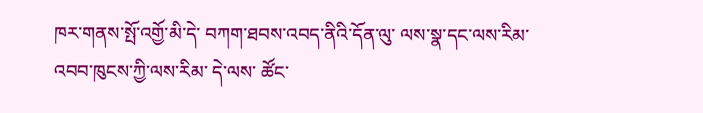ཁར་གནས་སྤོ་འགྱོ་མི་དེ་ བཀག་ཐབས་འབད་ནིའི་དོན་ལུ་ ལས་སྣ་དང་ལས་རིམ་ འབབ་ཁུངས་ཀྱི་ལས་རིམ་ དེ་ལས་ ཚོང་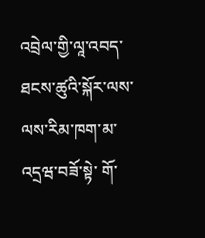འབྲེལ་གྱི་ལཱ་འབད་ཐངས་ཚུའི་སྐོར་ལས་ ལས་རིམ་ཁག་མ་འདྲཝ་བཟོ་སྟེ་ གོ་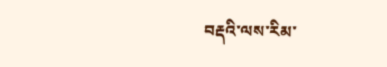བརྡའི་ལས་རིམ་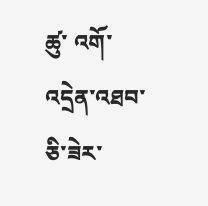ཚུ་ འགོ་འདྲེན་འཐབ་ཅི་ཟེར་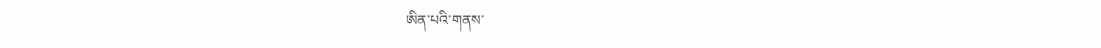ཨིན་པའི་གནས་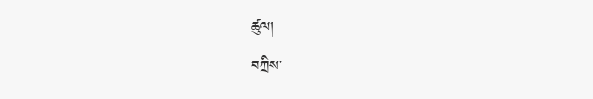ཚུལ།
བཀྲིས་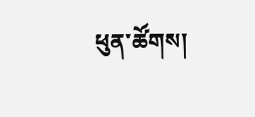ཕུན་ཚོགས།